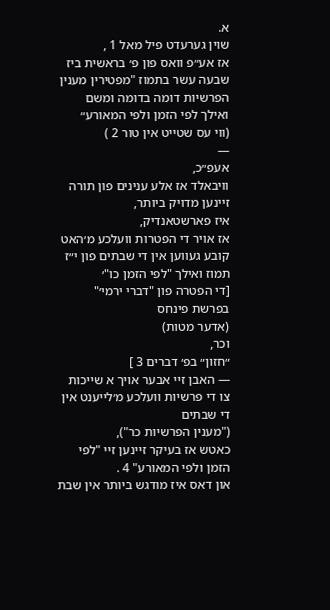א.
שוין גערעדט פיל מאל 1 ,
אז אע״פ וואס פון פ׳ בראשית ביז שבעה עשר בתמוז "מפטירין מענין הפרשיות דומה בדומה ומשם ואילך לפי הזמן ולפי המאורע״
(ווי עס שטייט אין טור 2 )
—
אעפ״כ,
וויבאלד אז אלע ענינים פון תורה זיינען מדויק ביותר,
איז פארשטאנדיק,
אז אויר די הפטרות וועלכע מ׳האט קובע געווען אין די שבתים פון י״ז תמוז ואילך "לפי הזמן כו"׳
[די הפטרה פון "דברי ירמי׳" בפרשת פינחס
(אדער מטות)
וכר,
״חזון״ בפ׳ דברים 3 ]
— האבן זיי אבער אויך א שייכות צו די פרשיות וועלכע מ׳לייענט אין די שבתים
("מענין הפרשיות כר"),
כאטש אז בעיקר זיינען זיי "לפי הזמן ולפי המאורע" 4 .
און דאס איז מודגש ביותר אין שבת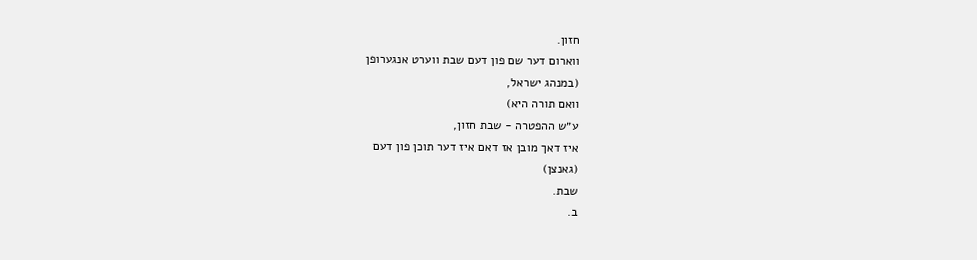חזון.
ווארום דער שם פון דעם שבת ווערט אנגערופן
(במנהג ישראל,
וואם תורה היא)
ע״ש ההפטרה - שבת חזון,
איז דאך מובן אז דאם איז דער תוכן פון דעם
(גאנצן)
שבת.
ב.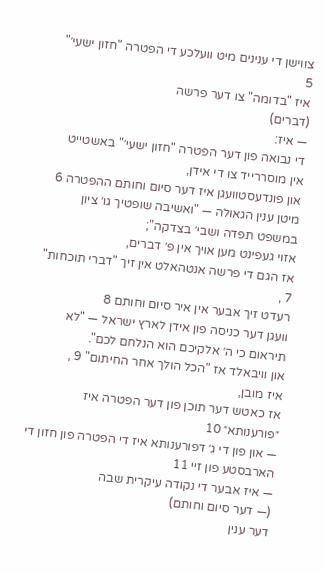צווישן די ענינים מיט וועלכע די הפטרה "חזון ישעי׳" 5
איז "בדומה" צו דער פרשה
(דברים)
— איז:
די נבואה פון דער הפטרה "חזון ישעי׳" באשטייט אין מוסררייד צו די אידן,
און פונדעסטוועגן איז דער סיום וחותם ההפטרה 6
מיטן ענין הגאולה — "ואשיבה שופטיך גו׳ ציון במשפט תפדה ושבי׳ בצדקה";
אזוי געפינט מען אויך אין פ׳ דברים,
אז הגם די פרשה אנטהאלט אין זיך "דברי תוכחות" 7 ,
רעדט זיך אבער אין איר סיום וחותם 8
וועגן דער כניסה פון אידן לארץ ישראל — "לא תיראום כי ה׳ אלקיכם הוא הנלחם לכם".
און וויבאלד אז "הכל הולך אחר החיתום" 9 ,
איז מובן,
אז כאטש דער תוכן פון דער הפטרה איז ״פורענותא״ 10
— און פון די ג׳ דפורענותא איז די הפטרה פון חזון די הארבסטע פון זיי 11
— איז אבער די נקודה עיקרית שבה
(— דער סיום וחותם)
דער ענין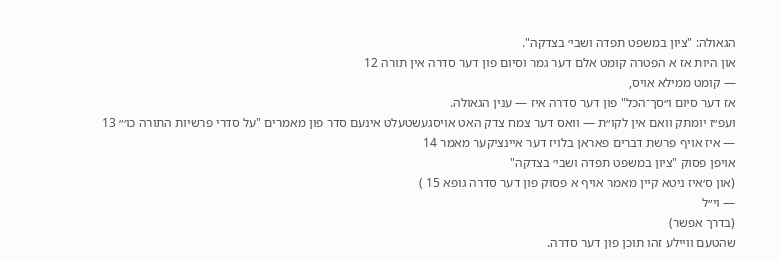הגאולה: "ציון במשפט תפדה ושבי׳ בצדקה".
און היות אז א הפטרה קומט אלם דער גמר וסיום פון דער סדרה אין תורה 12
— קומט ממילא אויס,
אז דער סיום ו״סך־הכל" פון דער סדרה איז — ענין הגאולה.
ועפ״ז יומתק וואם אין לקו״ת — וואס דער צמח צדק האט אויסגעשטעלט אינעם סדר פון מאמרים "על סדרי פרשיות התורה כו׳״ 13
— איז אויף פרשת דברים פאראן בלויז דער איינציקער מאמר 14
אויפן פסוק "ציון במשפט תפדה ושבי׳ בצדקה"
(און ס׳איז ניטא קיין מאמר אויף א פסוק פון דער סדרה גופא 15 )
— וי״ל
(בדרך אפשר)
שהטעם וויילע זהו תוכן פון דער סדרה.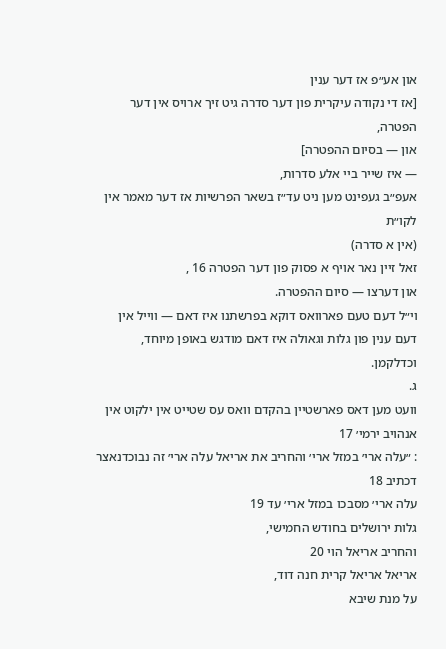און אע״פ אז דער ענין
[אז די נקודה עיקרית פון דער סדרה גיט זיך ארויס אין דער הפטרה,
און — בסיום ההפטרה]
— איז שייר ביי אלע סדרות,
אעפ״ב געפינט מען ניט עד״ז בשאר הפרשיות אז דער מאמר אין לקו״ת
(אין א סדרה)
זאל זיין נאר אויף א פסוק פון דער הפטרה 16 ,
און דערצו — סיום ההפטרה.
וי״ל דעם טעם פארוואס דוקא בפרשתנו איז דאם — ווייל אין דעם ענין פון גלות וגאולה איז דאם מודגש באופן מיוחד,
וכדלקמן.
ג.
וועט מען דאס פארשטיין בהקדם וואס עס שטייט אין ילקוט אין אנהויב ירמי׳ 17
: ״עלה ארי׳ במזל ארי׳ והחריב את אריאל עלה ארי׳ זה נבוכדנאצר דכתיב 18
עלה ארי׳ מסבכו במזל ארי׳ עד 19
גלות ירושלים בחודש החמישי,
והחריב אריאל הוי 20
אריאל אריאל קרית חנה דוד,
על מנת שיבא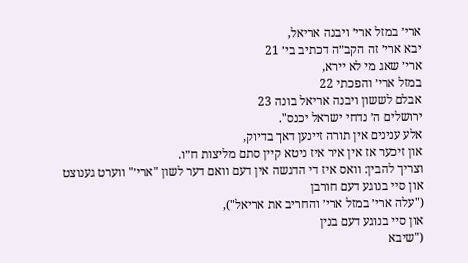ארי׳ במזל ארי׳ ויבנה אריאל,
יבא ארי׳ זה הקב״ה דכתיב בי׳ 21
ארי׳ שאג מי לא יירא,
במזל ארי׳ והפכתי 22
אבלם לששון ויבנה אריאל בונה 23
ירושלים ה׳ נדחי ישראל יכנס".
אלע ענינים אין תורה זיינען דאך בדיוק,
און זיכער אז אין איר איז ניטא קיין סתם מליצות ח״ו.
וצריך להבין: וואס איז די הדגשה אין דעם וואם דער לשון "ארי׳" ווערט גענוצט און סיי בנוגע דעם חורבן
("עלה ארי׳ במזל ארי׳ והחריב את אריאל"),
און סיי בנוגע דעם בנין
("שיבא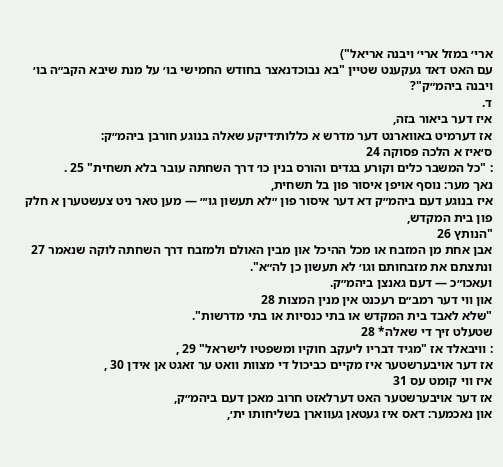ארי׳ במזל ארי׳ ויבנה אריאל")
עם האט דאד געקענט שטיין "בא נבוכדנאצר בחודש החמישי בו׳ על מנת שיבא הקב״ה בו׳ ויבנה ביהמ״ק"?
ד.
איז דער ביאור בזה,
אז דערמיט באווארנט דער מדרש א כללות׳דיקע שאלה בנוגע חורבן ביהמ״ק:
ס׳איז א הלכה פסוקה 24
: "כל המשבר כלים וקורע בגדים והורס בנין כו׳ דרך השחתה עובר בלא תשחית" 25 .
נאך מער: נוסף אויפן איסור פון בל תשחית,
איז בנוגע דעם ביהמ״ק דא דער איסור פון ״לא תעשון גו׳״ — מען טאר ניט צעשטערן א חלק פון בית המקדש,
"הנותץ 26
אבן אחת מן המזבח או מכל ההיכל און מבין האולם ולמזבח דרך השחתה לוקה שנאמר 27
ונתצתם את מזבחותם וגו׳ לא תעשון כן לה״א".
ועאכו״כ — דעם גאנצן ביהמ״ק.
און ווי דער רמב״ם רעכנט אין מנין המצות 28
"שלא לאבד בית המקדש או בתי כנסיות או בתי מדרשות".
שטעלט זיך די שאלה* 28
: וויבאלד אז "מגיד דבריו ליעקב חוקיו ומשפטיו לישראל" 29 ,
אז דער אויבערשטער איז מקיים כביכול די מצוות וואט ער זאגט אן אידן 30 ,
איז ווי קומט עס 31
אז דער אויבערשטער האט דערלאזט חרוב מאכן דעם ביהמ״ק,
און נאכמער: דאס איז געטאן געווארן בשליחותו ית׳,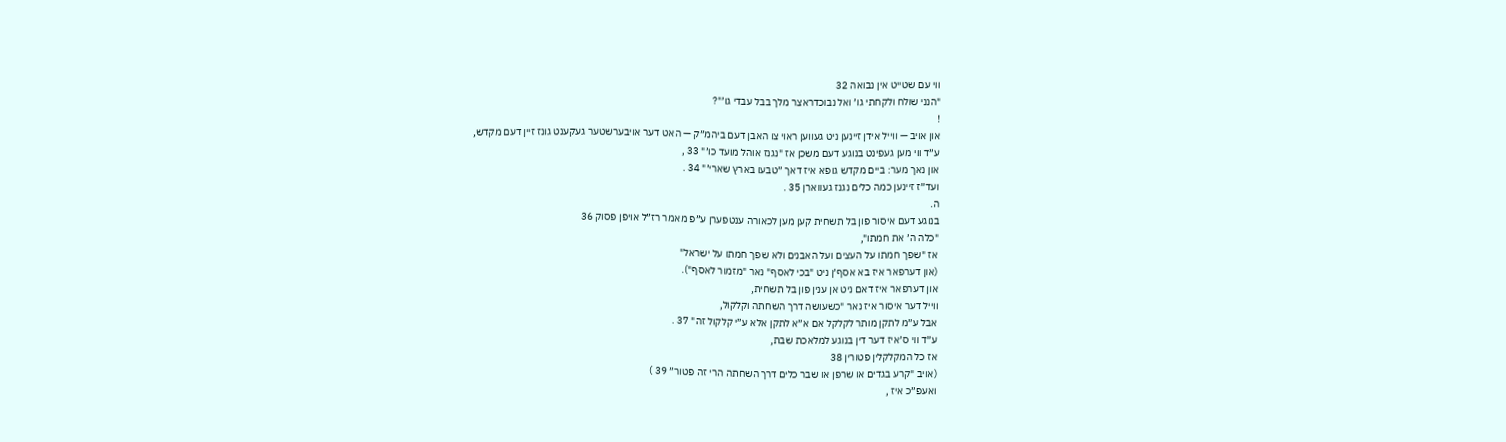ווי עם שטייט אין נבואה 32
"הנני שולח ולקחתי גו׳ ואל נבוכדראצר מלך בבל עבדי גו׳"?
!
און אויב — ווייל אידן זיינען ניט געווען ראוי צו האבן דעם ביהמ״ק — האט דער אויבערשטער געקענט גונז זיין דעם מקדש,
ע״ד ווי מען געפינט בנוגע דעם משכן אז "נגנז אוהל מועד כו׳" 33 ,
און נאך מער: ביים מקדש גופא איז דאך ״טבעו בארץ שארי׳" 34 .
ועד״ז זיינען כמה כלים נגנז געווארן 35 .
ה.
בנוגע דעם איסור פון בל תשחית קען מען לכאורה ענטפערן ע״פ מאמר רז״ל אויפן פסוק 36
"כלה ה׳ את חמתו",
אז "שפך חמתו על העצים ועל האבנים ולא שפך חמתו על ישראל"
(און דערפאר איז בא אסף׳ן ניט "בכי לאסף" נאר "מזמור לאסף").
און דערפאר איז דאם ניט אן ענין פון בל תשחית,
ווייל דער איסור איז נאר "כשעושה דרך השחתה וקלקול,
אבל ע״מ לתקן מותר לקלקל אם א״א לתקן אלא ע״י קלקול זה" 37 .
ע״ד ווי ס׳איז דער דין בנוגע למלאכת שבת,
אז כל המקלקלין פטורין 38
(אויב "קרע בגדים או שרפן או שבר כלים דרך השחתה הרי זה פטור״ 39 )
ואעפ״כ איז ,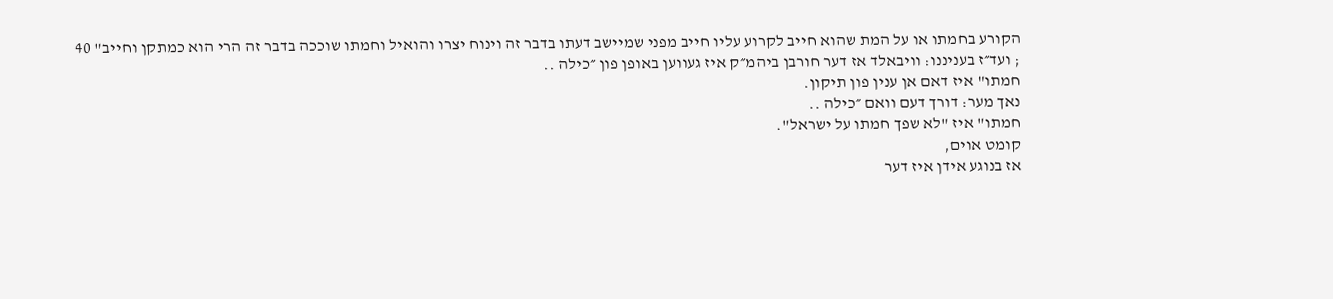הקורע בחמתו או על המת שהוא חייב לקרוע עליו חייב מפני שמיישב דעתו בדבר זה וינוח יצרו והואיל וחמתו שוככה בדבר זה הרי הוא כמתקן וחייב" 40
; ועד״ז בעניננו: וויבאלד אז דער חורבן ביהמ״ק איז געווען באופן פון ״כילה ..
חמתו" איז דאם אן ענין פון תיקון.
נאך מער: דורך דעם וואם ״כילה ..
חמתו" איז "לא שפך חמתו על ישראל".
קומט אוים,
אז בנוגע אידן איז דער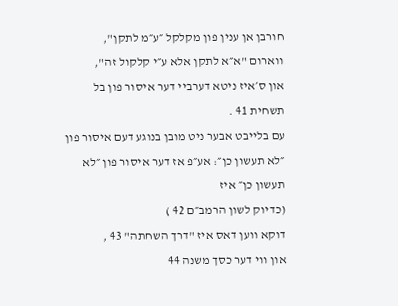חורבן אן ענין פון מקלקל ״ע״מ לתקן",
ווארום "א״א לתקן אלא ע״י קלקול זה",
און ס׳איז ניטא דערביי דער איסור פון בל תשחית 41 .
עם בלייבט אבער ניט מובן בנוגע דעם איסור פון ״לא תעשון כן״: אע״פ אז דער איסור פון ״לא תעשון כן״ איז
(כדיוק לשון הרמב״ם 42 )
דוקא ווען דאס איז "דרך השחתה" 43 ,
און ווי דער כסך משנה 44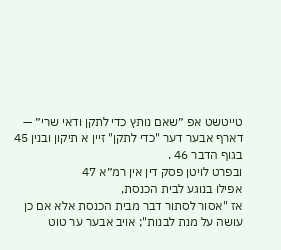טייטשט אפ ״שאם נותץ כדי לתקן ודאי שרי״ — דארף אבער דער "כדי לתקן" זיין א תיקון ובנין 45
בגוף הדבר 46 .
ובפרט לויטן פסק דין אין רמ״א 47
אפילו בנוגע לבית הכנסת,
אז "אסור לסתור דבר מבית הכנסת אלא אם כן עושה על מנת לבנות"; אויב אבער ער טוט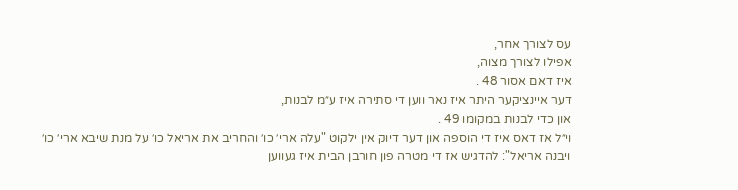עס לצורך אחר,
אפילו לצורך מצוה,
איז דאם אסור 48 .
דער איינציקער היתר איז נאר ווען די סתירה איז ע״מ לבנות,
און כדי לבנות במקומו 49 .
וי״ל אז דאס איז די הוספה און דער דיוק אין ילקוט "עלה ארי׳ כו׳ והחריב את אריאל כו׳ על מנת שיבא ארי׳ כו׳
ויבנה אריאל": להדגיש אז די מטרה פון חורבן הבית איז געווען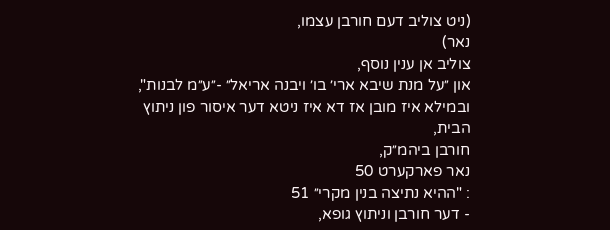(ניט צוליב דעם חורבן עצמו,
נאר)
צוליב אן ענין נוסף,
און ״על מנת שיבא ארי׳ בו׳ ויבנה אריאל״ -״ע״מ לבנות",
ובמילא איז מובן אז דא איז ניטא דער איסור פון ניתוץ הבית,
חורבן ביהמ״ק,
נאר פארקערט 50
: "ההיא נתיצה בנין מקרי״ 51
- דער חורבן וניתוץ גופא,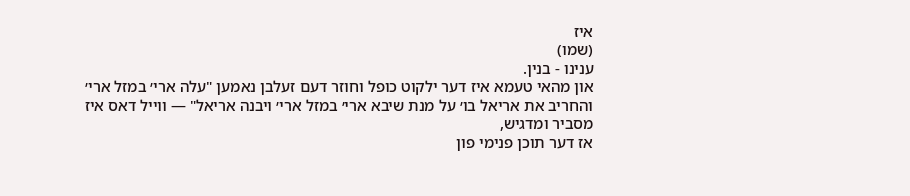איז
(שמו)
ענינו - בנין.
און מהאי טעמא איז דער ילקוט כופל וחוזר דעם זעלבן נאמען "עלה ארי׳ במזל ארי׳ והחריב את אריאל בו׳ על מנת שיבא ארי׳ במזל ארי׳ ויבנה אריאל" — ווייל דאס איז מסביר ומדגיש,
אז דער תוכן פנימי פון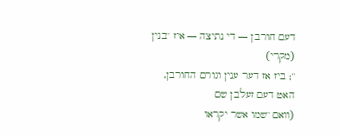דעם חורבן — די נתיצה — איז "בנין
(מקרי)
"; ביז אז דער ענין וגורם החורבן,
האט דעם זעלבן שם
(וואם "שמו אשר יקראו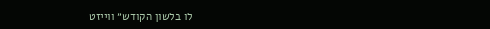לו בלשון הקודש״ ווייזט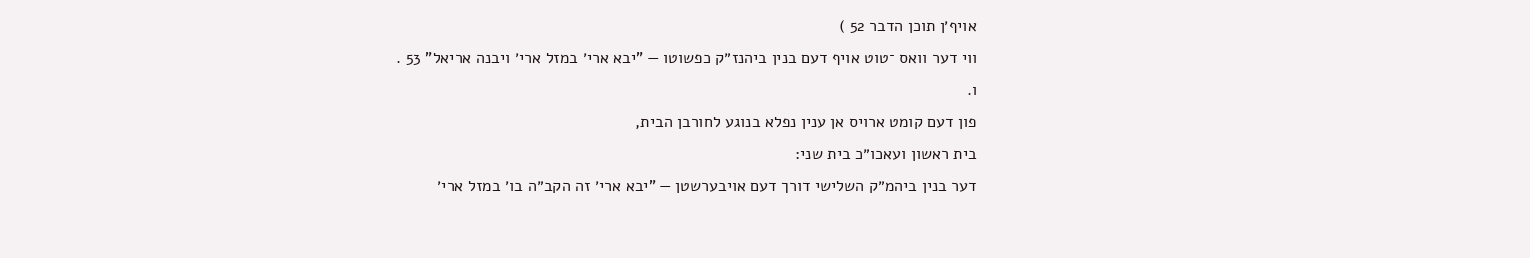אויף׳ן תוכן הדבר 52 )
ווי דער וואס ־טוט אויף דעם בנין ביהנז״ק כפשוטו — "יבא ארי׳ במזל ארי׳ ויבנה אריאל" 53 .
ו.
פון דעם קומט ארויס אן ענין נפלא בנוגע לחורבן הבית,
בית ראשון ועאכו״כ בית שני:
דער בנין ביהמ״ק השלישי דורך דעם אויבערשטן — "יבא ארי׳ זה הקב״ה בו׳ במזל ארי׳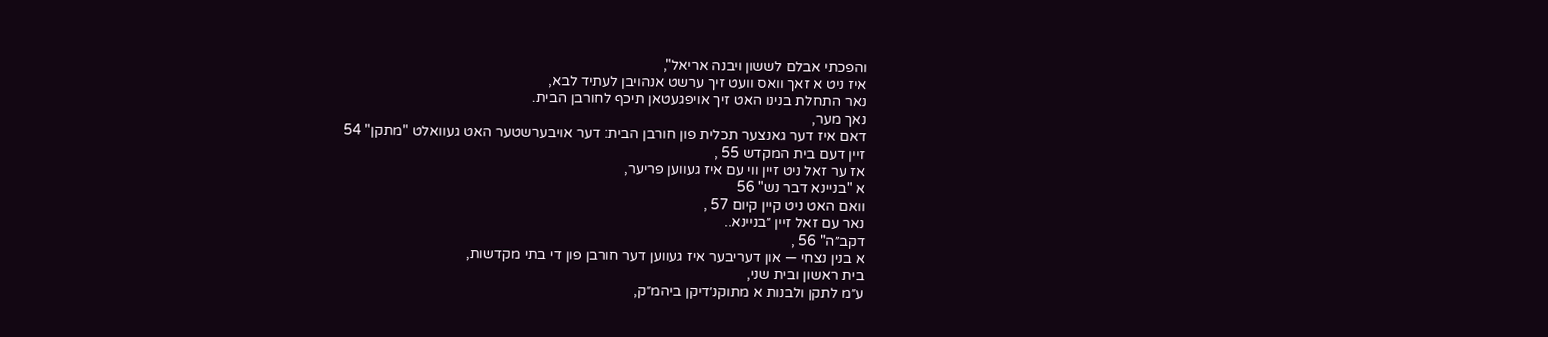והפכתי אבלם לששון ויבנה אריאל",
איז ניט א זאך וואס וועט זיך ערשט אנהויבן לעתיד לבא,
נאר התחלת בנינו האט זיך אויפגעטאן תיכף לחורבן הבית.
נאך מער,
דאם איז דער גאנצער תכלית פון חורבן הבית: דער אויבערשטער האט געוואלט "מתקן" 54
זיין דעם בית המקדש 55 ,
אז ער זאל ניט זיין ווי עם איז געווען פריער,
א "בניינא דבר נש" 56
וואם האט ניט קיין קיום 57 ,
נאר עם זאל זיין ״בניינא..
דקב״ה" 56 ,
א בנין נצחי — און דעריבער איז געווען דער חורבן פון די בתי מקדשות,
בית ראשון ובית שני,
ע״מ לתקן ולבנות א מתוקנ׳דיקן ביהמ״ק,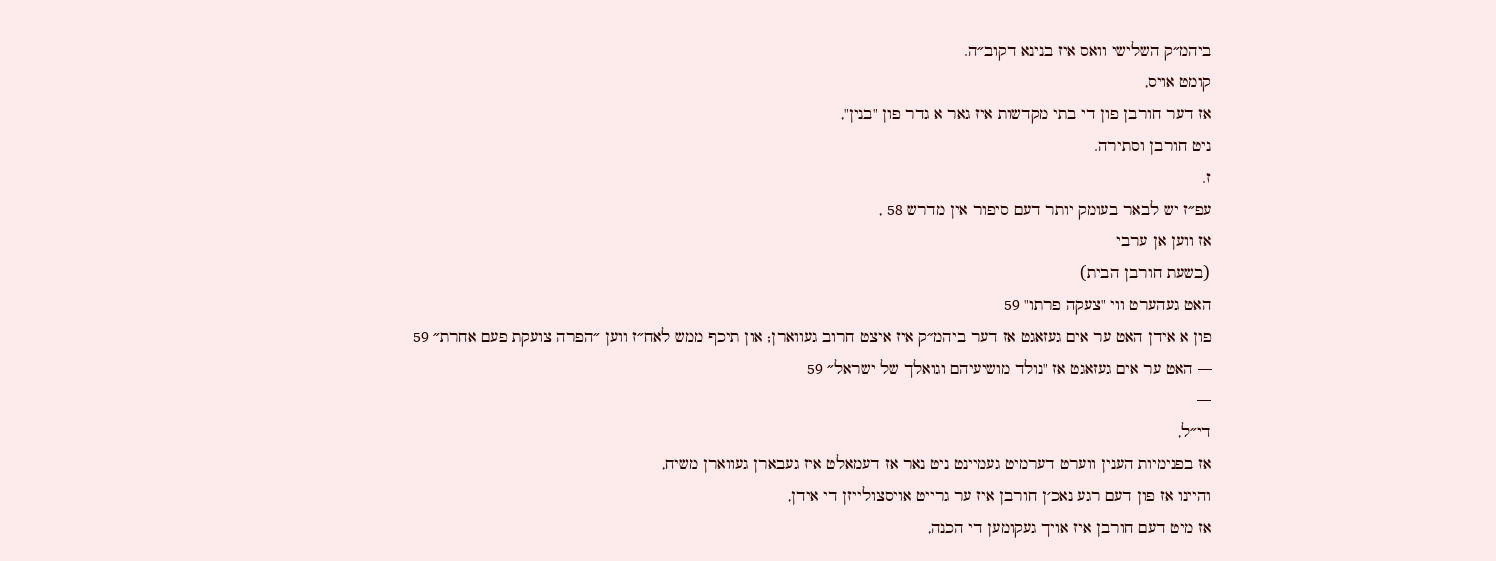ביהמ״ק השלישי וואס איז בנינא דקוב״ה.
קומט אויס,
אז דער חורבן פון די בתי מקדשות איז גאר א גדר פון "בנין",
ניט חורבן וסתירה.
ז.
עפ״ז יש לבאר בעומק יותר דעם סיפור אין מדרש 58 ,
אז ווען אן ערבי
(בשעת חורבן הבית)
האט געהערט ווי "צעקה פרתו" 59
פון א אידן האט ער אים געזאגט אז דער ביהמ״ק איז איצט חרוב געווארן; און תיכף ממש לאח״ז ווען ״הפרה צועקת פעם אחרת״ 59
— האט ער אים געזאגט אז "נולד מושיעיהם וגואלך של ישראל״ 59
—
די״ל,
אז בפנימיות הענין ווערט דערמיט געמיינט ניט נאר אז דעמאלט איז געבארן געווארן משיח,
והיינו אז פון דעם רגע נאכ׳ן חורבן איז ער גרייט אויסצולייזן די אידן,
אז מיט דעם חורבן איז אויך געקומען די הכנה,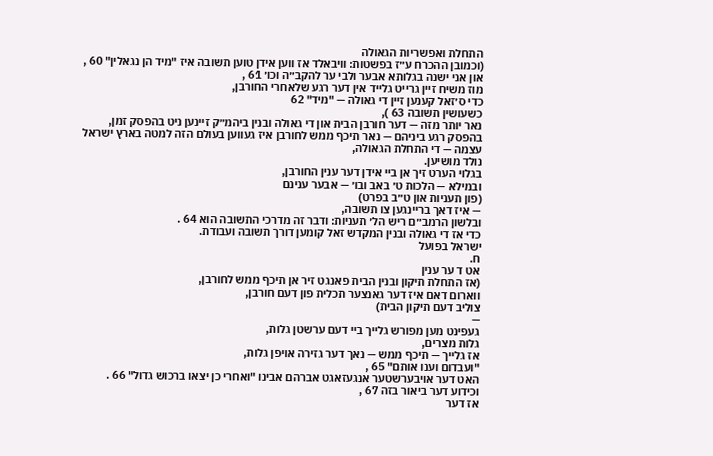התחלת ואפשריות הגאולה
(וכמובן ההכרח ע״ז בפשטות: וויבאלד אז ווען אידן טוען תשובה איז "מיד הן נגאלין" 60 ,
און אני ישנה בגלותא אבער ולבי ער להקב״ה וכו׳ 61 ,
מוז משיח זיין גרייט גלייד אין דער רגע שלאחרי החורבן,
כדי ס׳זאל קענען זיין די גאולה — "מיד" 62
כשעושין תשובה 63 ),
נאר יותר מזה — דער חורבן הבית און די גאולה ובנין ביהמ״ק זיינען ניט בהפסק זמן,
בהפסק רגע ביניהם — נאר תיכף ממש לחורבן איז געווען בעולם הזה למטה בארץ ישראל עצמה — די התחלת הגאולה,
נולד מושיען.
בגלוי הערט זיך אן ביי אידן דער ענין החורבן,
ובמילא — הלכות ט׳ באב ובו׳ — אבער ענינם
(פון תעניות און ט״ב בפרט)
— איז דאך בריינגען צו תשובה,
ובלשון הרמב״ם ריש הל׳ תעניות: ודבר זה מדרכי התשובה הוא 64 .
כדי אז די גאולה ובנין המקדש זאל קומען דורך תשובה ועבודת.
ישראל בפועל
ח.
אט ד ער ענין
(אז התחלת תיקון ובנין הבית פאנגט זיר אן תיכף ממש לחורבן,
ווארום דאם איז דער גאנצער תכלית פון דעם חורבן,
צוליב דעם תיקון הבית)
—
געפינט מען מפורש גלייך ביי דעם ערשטן גלות,
גלות מצרים,
אז גלייך — תיכף ממש — נאך דער גזירה אויפן גלות,
"ועבדום וענו אותם" 65 ,
האט דער אויבערשטער אנגעזאגט אברהם אבינו "ואחרי כן יצאו ברכוש גדול" 66 .
וכידוע דער ביאור בזה 67 ,
אז דער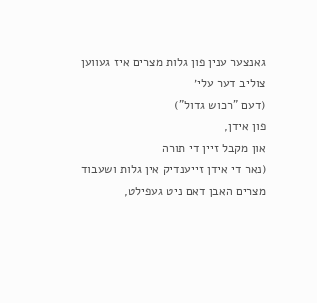גאנצער ענין פון גלות מצרים איז געווען צוליב דער עלי׳
(דעם "רכוש גדול")
פון אידן,
און מקבל זיין די תורה
(נאר די אידן זייענדיק אין גלות ושעבוד מצרים האבן דאם ניט געפילט,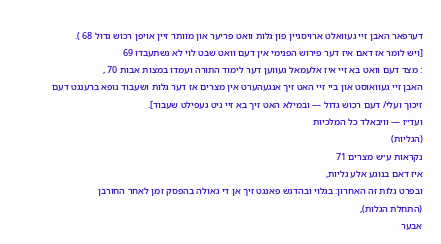דערפאר האבן זיי געוואלט ארויסגיין פון גלות וואט פריער און מוותר זיין אויפן רכוש גדול 68 ).
[ויש לומר אז דאם איז דער פירוש הפנימי אין דעם וואט שבט לוי לא נשתעבדו 69
: מצד דעם וואט בא זיי איז אלעמאל געווען דער לימוד התורה ועמדו במצות אבות 70 ,
האבן זיי געוואוסט און ביי זיי האט זיך אנגעהערט אין מצרים אז דער גלות ושעבוד גופא ברענגט דעם זיכוך ועלי/ דעם רכוש גדול — ובמילא האט זיך בא זיי ניט געפילט שעבוד].
ועד״ז — וויבאלד כל המלכיות
(הגליות)
נקראות ע״ש מצרים 71
איז דאם בנוגע אלע גליות,
ובפרט גלות זה האחרון: בגלוי ובהדגש פאנגט זיך אן די גאולה בהפסק זמן לאחר החורבן
(התחלת הגלות),
אבער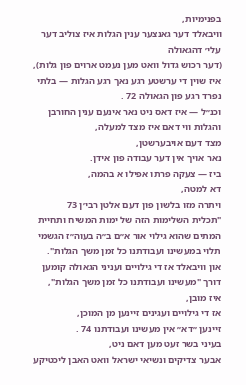בפנימיות,
וויבאלד דער גאנצער ענין הגלות איז צוליב דער עלי׳ דהגאולה
(דער רכוש גדול וואט מען נעמט ארוים פון גלות),
איז שוין די ערשטע רגע נאך רגע הגלות — בלתי נפרד רגע פון הגאולה 72 .
וכנ״ל — איז דאס ניט נאר אינעם ענין החורבן והגלות ווי דאם איז מצד למעלה,
מצד דעם אויבערשטן,
נאר אויך אין דער עבודה פון אידן.
ביז — צעקה פרתו אפילו א בהמה,
דא למטה,
ויתרה מזו בלשון פון דעם אלטן רבי׳ן 73
"תכלית השלימות הזה של ימות המשיח ותחיית המתים שהוא גילוי אור א״ם ב״ה בעוה״ז הגשמי תלוי במעשינו ועבודתנו כל זמן משך הגלות".
און וויבאלד אז די גילויים ועניני הגאולה קומען דורך "מעשינו ועבודתנו כל זמן משך הגלות",
איז מובן,
אז די גילויים ועגינים זיינען מן המוכן,
זיינען ״דא״ אין מעשינו ועבודתנו 74 .
בעיני בשר זעט מען דאם ניט,
אבער צדיקים ונשיאי ישראל וואט האבן ליכטיקע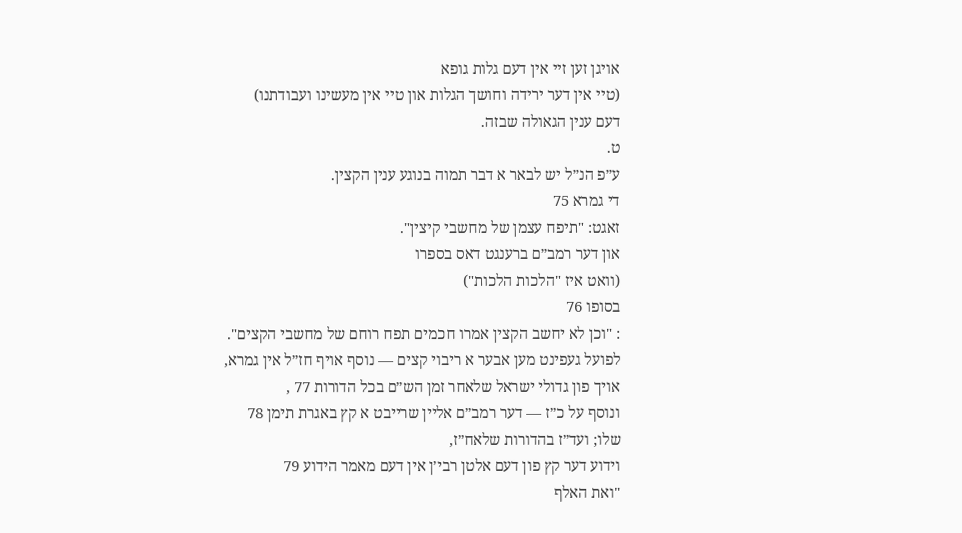אויגן זען זיי אין דעם גלות גופא
(טיי אין דער ירידה וחושך הגלות און טיי אין מעשינו ועבודתנו)
דעם ענין הגאולה שבזה.
ט.
ע״פ הנ״ל יש לבאר א דבר תמוה בנוגע ענין הקצין.
די גמרא 75
זאגט: "תיפח עצמן של מחשבי קיצין".
און דער רמב״ם ברענגט דאס בספרו
(וואט איז "הלכות הלכות")
בסופו 76
: "וכן לא יחשב הקצין אמרו חכמים תפח רוחם של מחשבי הקצים".
לפועל געפינט מען אבער א ריבוי קצים — נוסף אויף חז״ל אין גמרא,
אויך פון גדולי ישראל שלאחר זמן הש״ם בכל הדורות 77 ,
ונוסף על כ״ז — דער רמב״ם אליין שרייבט א קץ באגרת תימן 78
שלו; ועד״ז בהדורות שלאח״ז,
וידוע דער קץ פון דעם אלטן רבי׳ן אין דעם מאמר הידוע 79
"ואת האלף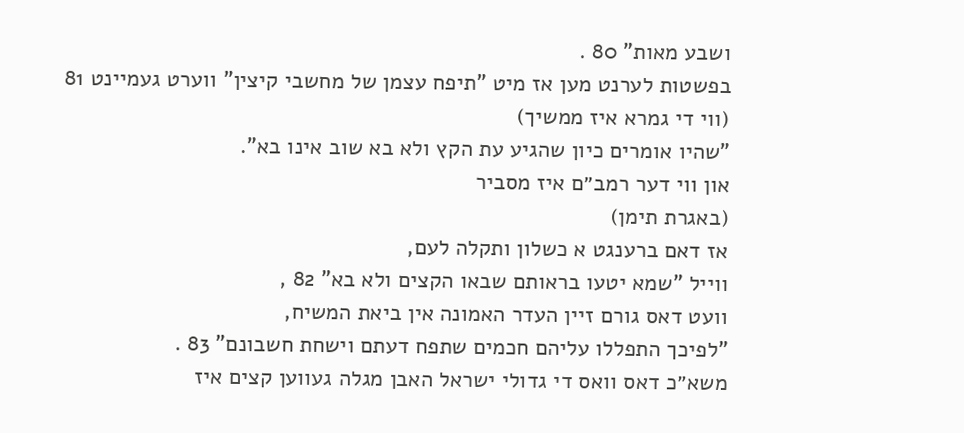ושבע מאות" 80 .
בפשטות לערנט מען אז מיט "תיפח עצמן של מחשבי קיצין" ווערט געמיינט 81
(ווי די גמרא איז ממשיך)
"שהיו אומרים כיון שהגיע עת הקץ ולא בא שוב אינו בא".
און ווי דער רמב״ם איז מסביר
(באגרת תימן)
אז דאם ברענגט א כשלון ותקלה לעם,
ווייל "שמא יטעו בראותם שבאו הקצים ולא בא" 82 ,
וועט דאס גורם זיין העדר האמונה אין ביאת המשיח,
"לפיכך התפללו עליהם חכמים שתפח דעתם וישחת חשבונם" 83 .
משא״כ דאס וואס די גדולי ישראל האבן מגלה געווען קצים איז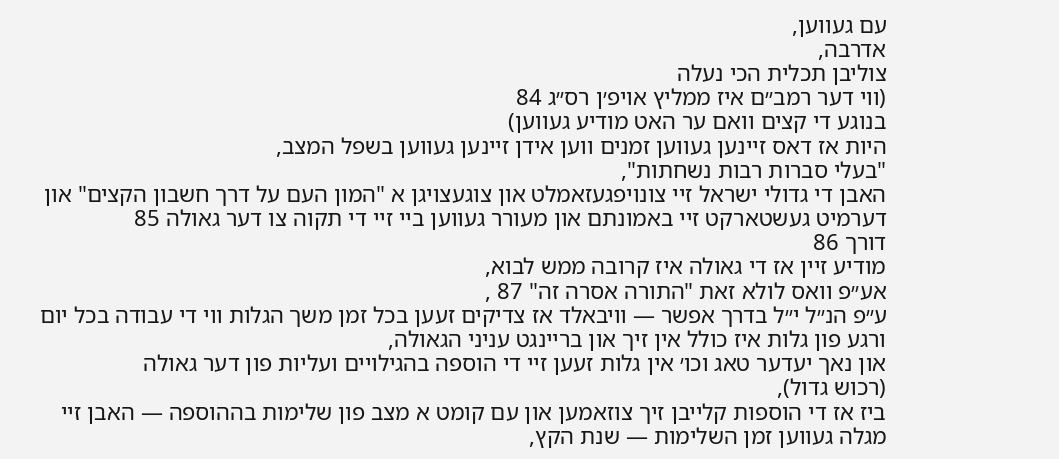עם געווען,
אדרבה,
צוליבן תכלית הכי נעלה
(ווי דער רמב״ם איז ממליץ אויפ׳ן רס״ג 84
בנוגע די קצים וואם ער האט מודיע געווען)
היות אז דאס זיינען געווען זמנים ווען אידן זיינען געווען בשפל המצב,
"בעלי סברות רבות נשחתות",
האבן די גדולי ישראל זיי צונויפגעזאמלט און צוגעצויגן א "המון העם על דרך חשבון הקצים" און דערמיט געשטארקט זיי באמונתם און מעורר געווען ביי זיי די תקוה צו דער גאולה 85
דורך 86
מודיע זיין אז די גאולה איז קרובה ממש לבוא,
אע״פ וואס לולא זאת "התורה אסרה זה" 87 ,
ע״פ הנ״ל י״ל בדרך אפשר — וויבאלד אז צדיקים זעען בכל זמן משך הגלות ווי די עבודה בכל יום ורגע פון גלות איז כולל אין זיך און בריינגט עניני הגאולה,
און נאך יעדער טאג וכו׳ אין גלות זעען זיי די הוספה בהגילויים ועליות פון דער גאולה
(רכוש גדול),
ביז אז די הוספות קלייבן זיך צוזאמען און עם קומט א מצב פון שלימות בההוספה — האבן זיי מגלה געווען זמן השלימות — שנת הקץ,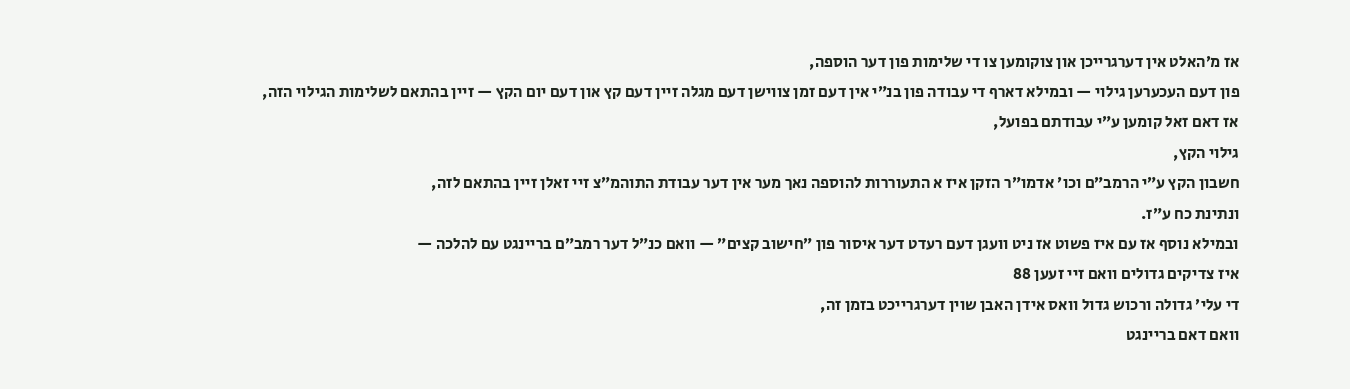אז מ׳האלט אין דערגרייכן און צוקומען צו די שלימות פון דער הוספה,
פון דעם העכערען גילוי — ובמילא דארף די עבודה פון בנ״י אין דעם זמן צווישן דעם מגלה זיין דעם קץ און דעם יום הקץ — זיין בהתאם לשלימות הגילוי הזה,
אז דאם זאל קומען ע״י עבודתם בפועל,
גילוי הקץ,
חשבון הקץ ע״י הרמב״ם וכו׳ אדמו״ר הזקן איז א התעוררות להוספה נאך מער אין דער עבודת התוהמ״צ זיי זאלן זיין בהתאם לזה,
ונתינת כח ע״ז.
ובמילא נוסף אז עם איז פשוט אז ניט וועגן דעם רעדט דער איסור פון ״חישוב קצים״ — וואם כנ״ל דער רמב״ם בריינגט עם להלכה —
איז צדיקים גדולים וואם זיי זעען 88
די עלי׳ גדולה ורכוש גדול וואס אידן האבן שוין דערגרייכט בזמן זה,
וואם דאם בריינגט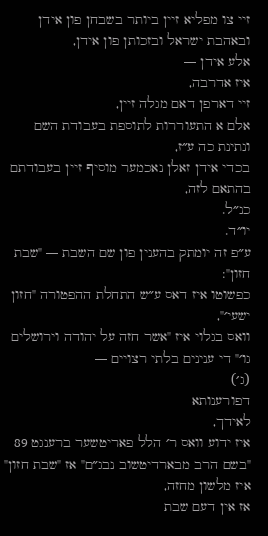זיי צו מפליא זיין ביותר בשבחן פון אידן ובאהבת ישראל ובזכותן פון אידן,
אלע אידן —
איז אדרבה,
זיי דארפן דאם מגלה זיין,
אלם א התעוררות לתוספת בעבודת השם ונתינת כה ע״ז,
בכדי אידן זאלן נאכמער מוסיף זיין בעבודתם בהתאם לזה,
כנ״ל.
יו״ד.
ע״פ זה יומתק בהענין פון שם השבת — "שבת חזון":
כפשוטו איז דאס ע״ש התחלת ההפטורה "חזון ישעי׳",
וואס בגלוי איז "אשר חזה על יהודה וירושלים גו׳" די ענינים בלתי רצויים —
(ג׳)
דפורענותא
לאידך,
איז ידוע וואס ר׳ הלל פאריטשער ברענגט 89
"בשם הרב מבארדיטשוב נבג״ם" אז "שבת חזון" איז מלשון מחזה,
אז אין דעם שבת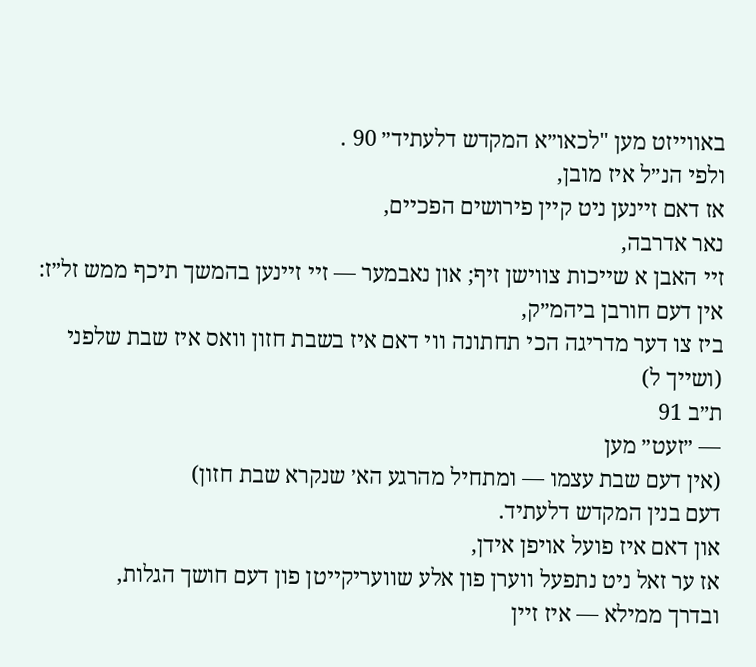באווייזט מען "לכאו״א המקדש דלעתיד״ 90 .
ולפי הנ״ל איז מובן,
אז דאם זיינען ניט קיין פירושים הפכיים,
נאר אדרבה,
זיי האבן א שייכות צווישן זיף; און נאבמער — זיי זיינען בהמשך תיכף ממש זל״ז: אין דעם חורבן ביהמ״ק,
ביז צו דער מדריגה הכי תחתונה ווי דאם איז בשבת חזון וואס איז שבת שלפני
(ושייך ל)
ת״ב 91
— ״זעט״ מען
(אין דעם שבת עצמו — ומתחיל מהרגע הא׳ שנקרא שבת חזון)
דעם בנין המקדש דלעתיד.
און דאם איז פועל אויפן אידן,
אז ער זאל ניט נתפעל ווערן פון אלע שוועריקייטן פון דעם חושך הגלות,
ובדרך ממילא — איז זיין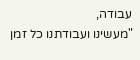עבודה,
"מעשינו ועבודתנו כל זמן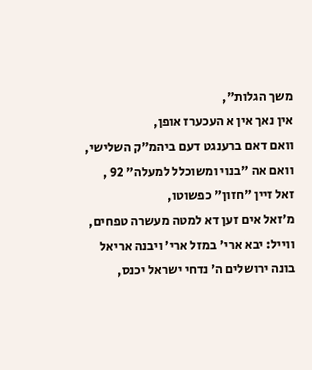משך הגלות",
אין נאך אין א העכערז אופן,
וואם דאם ברענגט דעם ביהמ״ק השלישי,
וואם אה "בנוי ומשוכלל למעלה" 92 ,
זאל זיין "חזון" כפשוטו,
מ׳זאל אים זען דא למטה מעשרה טפחים,
ווייל: יבא ארי׳ במזל ארי׳ ויבנה אריאל בונה ירושלים ה׳ נדחי ישראל יכנס,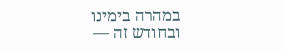במהרה בימינו ובחודש זה —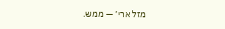מזל ארי׳ — ממש.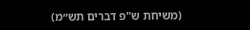(משיחת ש"פ דברים תש״מ)